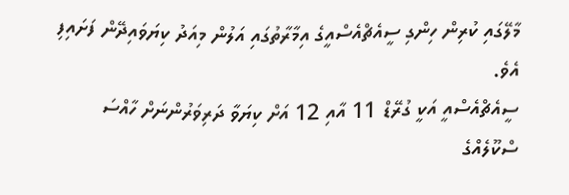މާލޭގައި ކުރިން ހިންގި ސީއެޗްއެސްއީގެ އިމާރާތުގައި އަލުން މިއަދު ކިޔަވައިދޭން ފަށައިފި އެވެ.
ސީއެޗްއެސްއީ އަކީ ގުރޭޑް 11 އާއި 12 އަށް ކިޔަވާ ދަރިވަރުންނަށް ހާއްސަ ސްކޫލެއްގެ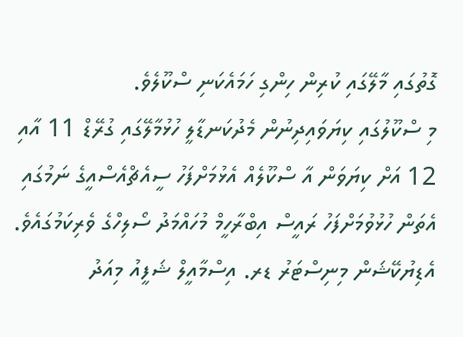ގޮތުގައި މާލޭގައި ކުރިން ހިންގި ހަމައެކަނި ސްކޫލެވެ.
މި ސްކޫލުގައި ކިޔަވައިދިނުން މެދުކަނޑާލީ ހުޅުމާލޭގައި ގުރޭޑް 11 އާއި 12 އަށް ކިޔަވަން އާ ސްކޫލެއް އެޅުމަށްފަހު ސީއެޗްއެސްއީގެ ނަމުގައި އެތަން ހުޅުވުމަށްފަހު ރައީސް އިބްރާހީމް މުހައްމަދު ސޯލިހްގެ ވެރިކަމުގައެވެ.
އެޑިޔުކޭޝަން މިނިސްޓަރު ޑރ. އިސްމާއީލް ޝަފީއު މިއަދު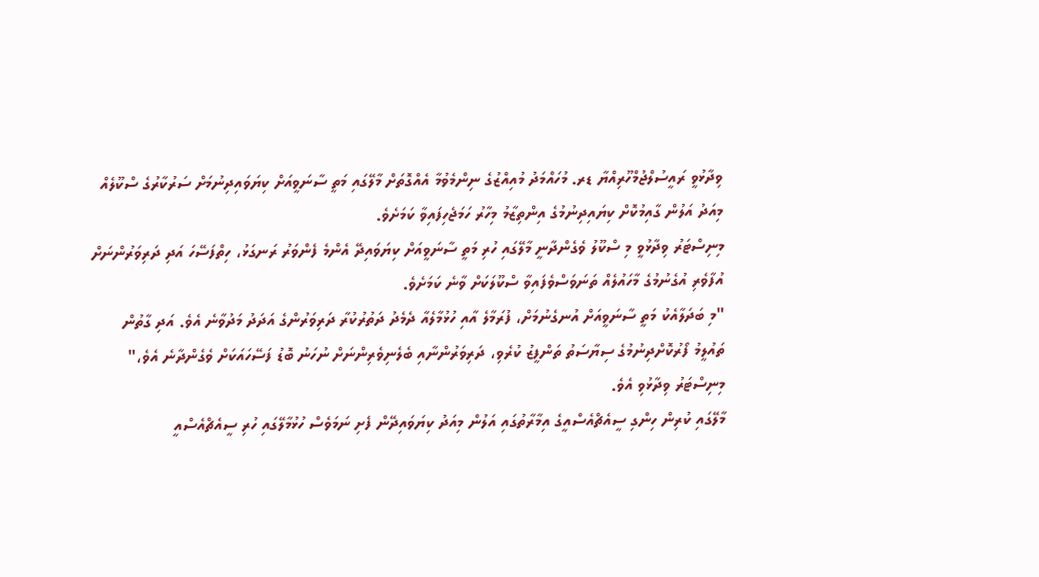ވިދާޅުވީ ރައީސުލްޖުމްހޫރިއްޔާ ޑރ. މުހައްމަދު މުއިއްޒުގެ ނިންމެވުމާ އެއްގޮތަށް މާލޭގައި މަތީ ސާނަވީއަށް ކިޔަވައިދިނުމަށް ސަރުކާރުގެ ސްކޫލެއް މިއަދު އަލުން ގާއިމުކޮށް ކިޔައިދިނުމުގެ އިންތިޒާމު މިހާރު ހަމަޖެހިފައިވާ ކަމަށެވެ.
މިނިސްޓަރު ވިދާޅުވީ މި ސްކޫލު ވެގެންދާނީ މާލޭގައި ހުރި މަތީ ސާނަވީއަށް ކިޔަވައިދޭ އެންމެ ފެންވަރު ރަނގަޅު، ހިތްފަސޭހަ އަދި ދަރިވަރުންނަށް އުފާވެރި އުގެނުމުގެ މާހައުލެއް ތަނަވަސްވެފައިވާ ސްކޫލަކަށް ވާނެ ކަމަށެވެ.
"މި ބަދަލާއެކު މަތީ ސާނަވީއަށް އުނގެނުމަށް، ފުރަމާލެ އާއި ހުޅުމާލެއާ ދެމެދު ދަތުރުކުރާ ދަރިވަރުންގެ އަދަދު މަދުވާނެ އެވެ. އަދި ގާތުން ތައުލީމު ފޯރުކޮށްދިނުމުގެ ސިޔާސަތު ތަންފީޒު ކުރެވި، ދަރިވަރުންނާއި ބެލެނިވެރިންނަށް ނުހަނު ބޮޑު ފަސޭހައަކަށް ވެގެންދާނެ އެވެ،" މިނިސްޓަރު ވިދާޅުވި އެވެ.
މާލޭގައި ކުރިން ހިންގި ސީއެޗްއެސްއީގެ އިމާރާތުގައި އަލުން މިއަދު ކިޔަވައިދޭން ފެށި ނަމަވެސް ހުޅުމާލޭގައި ހުރި ސީއެޗްއެސްއީ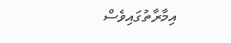އިމާރާތުގައިވެސް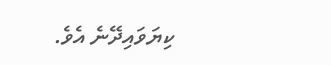ކިޔަވައިދޭނެ އެވެ.